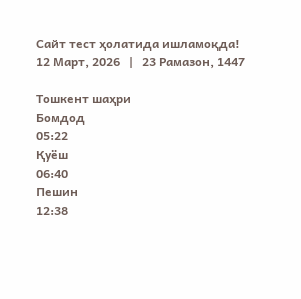Сайт тест ҳолатида ишламоқда!
12 Март, 2026   |   23 Рамазон, 1447

Тошкент шаҳри
Бомдод
05:22
Қуёш
06:40
Пешин
12:38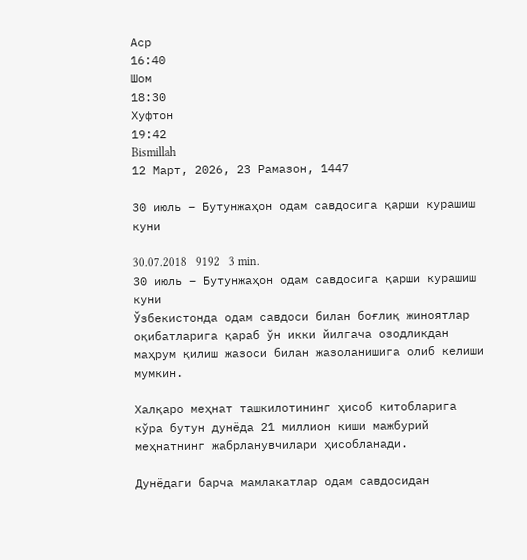Аср
16:40
Шом
18:30
Хуфтон
19:42
Bismillah
12 Март, 2026, 23 Рамазон, 1447

30 июль – Бутунжаҳон одам савдосига қарши курашиш куни

30.07.2018   9192   3 min.
30 июль – Бутунжаҳон одам савдосига қарши курашиш куни
Ўзбекистонда одам савдоси билан боғлиқ жиноятлар оқибатларига қараб ўн икки йилгача озодликдан маҳрум қилиш жазоси билан жазоланишига олиб келиши мумкин.

Халқаро меҳнат ташкилотининг ҳисоб китобларига кўра бутун дунёда 21 миллион киши мажбурий меҳнатнинг жабрланувчилари ҳисобланади.

Дунёдаги барча мамлакатлар одам савдосидан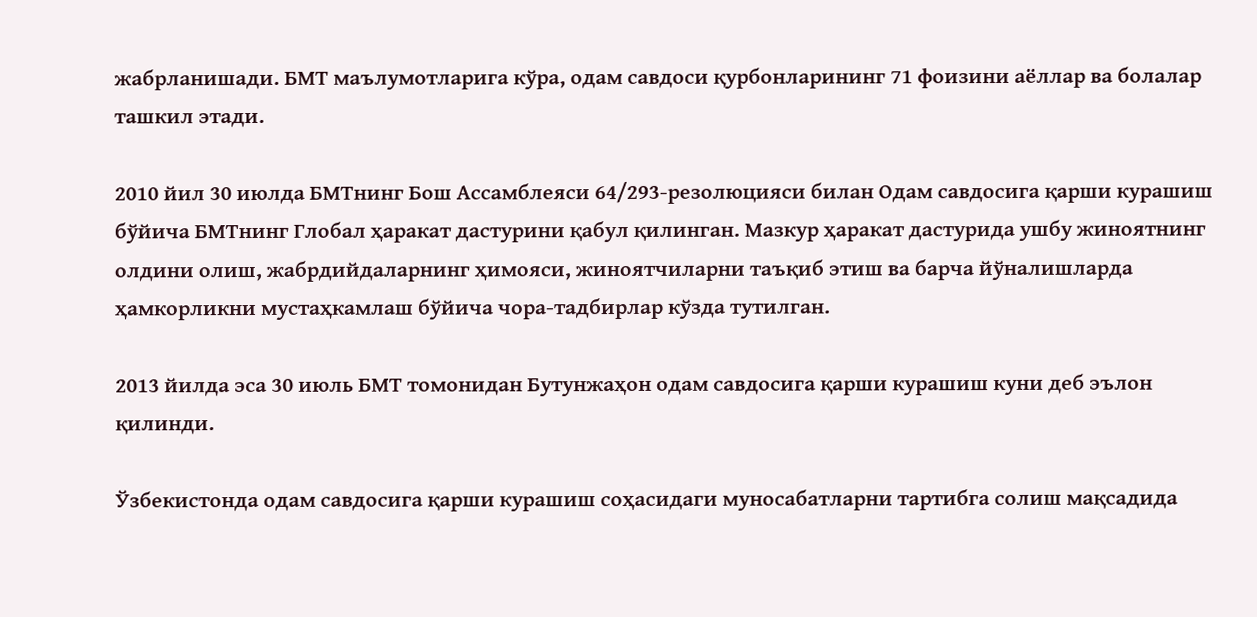жабрланишади. БМТ маълумотларига кўра, одам савдоси қурбонларининг 71 фоизини аёллар ва болалар ташкил этади.

2010 йил 30 июлда БМТнинг Бош Ассамблеяси 64/293-резолюцияси билан Одам савдосига қарши курашиш бўйича БМТнинг Глобал ҳаракат дастурини қабул қилинган. Мазкур ҳаракат дастурида ушбу жиноятнинг олдини олиш, жабрдийдаларнинг ҳимояси, жиноятчиларни таъқиб этиш ва барча йўналишларда ҳамкорликни мустаҳкамлаш бўйича чора-тадбирлар кўзда тутилган.

2013 йилда эса 30 июль БМТ томонидан Бутунжаҳон одам савдосига қарши курашиш куни деб эълон қилинди.

Ўзбекистонда одам савдосига қарши курашиш соҳасидаги муносабатларни тартибга солиш мақсадида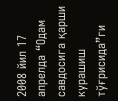2008 йил 17 апрелда “Одам савдосига қарши курашиш тўғрисида”ги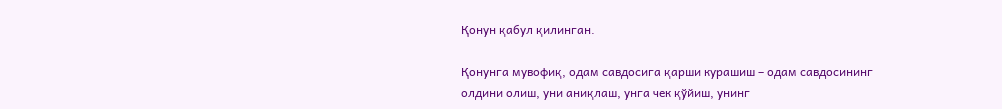Қонун қабул қилинган.

Қонунга мувофиқ, одам савдосига қарши курашиш – одам савдосининг олдини олиш, уни аниқлаш, унга чек қўйиш, унинг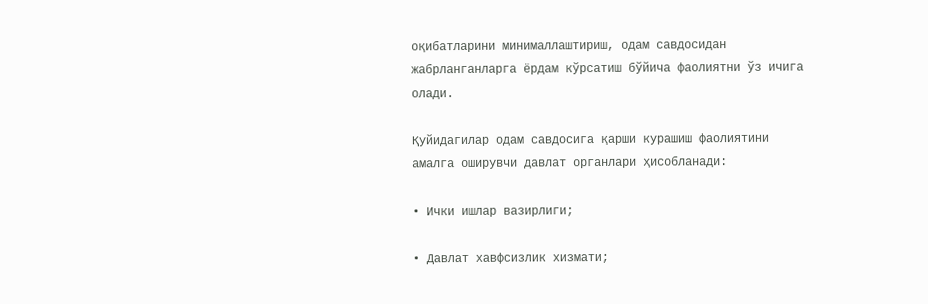оқибатларини минималлаштириш, одам савдосидан жабрланганларга ёрдам кўрсатиш бўйича фаолиятни ўз ичига олади.

Қуйидагилар одам савдосига қарши курашиш фаолиятини амалга оширувчи давлат органлари ҳисобланади:

• Ички ишлар вазирлиги;

• Давлат хавфсизлик хизмати;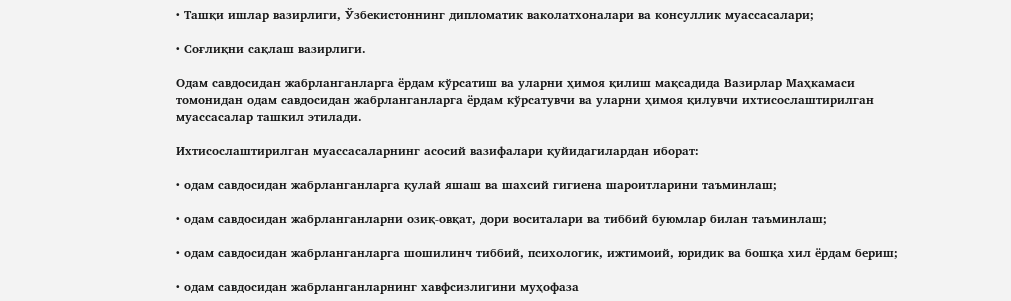• Ташқи ишлар вазирлиги, Ўзбекистоннинг дипломатик ваколатхоналари ва консуллик муассасалари;

• Соғлиқни сақлаш вазирлиги.

Одам савдосидан жабрланганларга ёрдам кўрсатиш ва уларни ҳимоя қилиш мақсадида Вазирлар Маҳкамаси томонидан одам савдосидан жабрланганларга ёрдам кўрсатувчи ва уларни ҳимоя қилувчи ихтисослаштирилган муассасалар ташкил этилади.

Ихтисослаштирилган муассасаларнинг асосий вазифалари қуйидагилардан иборат:

• одам савдосидан жабрланганларга қулай яшаш ва шахсий гигиена шароитларини таъминлаш;

• одам савдосидан жабрланганларни озиқ-овқат, дори воситалари ва тиббий буюмлар билан таъминлаш;

• одам савдосидан жабрланганларга шошилинч тиббий, психологик, ижтимоий, юридик ва бошқа хил ёрдам бериш;

• одам савдосидан жабрланганларнинг хавфсизлигини муҳофаза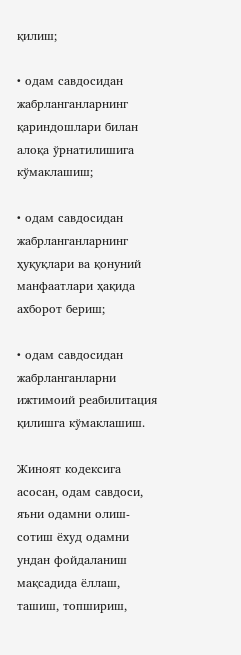қилиш;

• одам савдосидан жабрланганларнинг қариндошлари билан алоқа ўрнатилишига кўмаклашиш;

• одам савдосидан жабрланганларнинг ҳуқуқлари ва қонуний манфаатлари ҳақида ахборот бериш;

• одам савдосидан жабрланганларни ижтимоий реабилитация қилишга кўмаклашиш.

Жиноят кодексига асосан, одам савдоси, яъни одамни олиш-сотиш ёхуд одамни ундан фойдаланиш мақсадида ёллаш, ташиш, топшириш,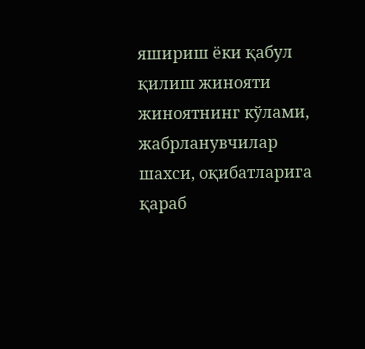яшириш ёки қабул қилиш жинояти жиноятнинг кўлами, жабрланувчилар шахси, оқибатларига қараб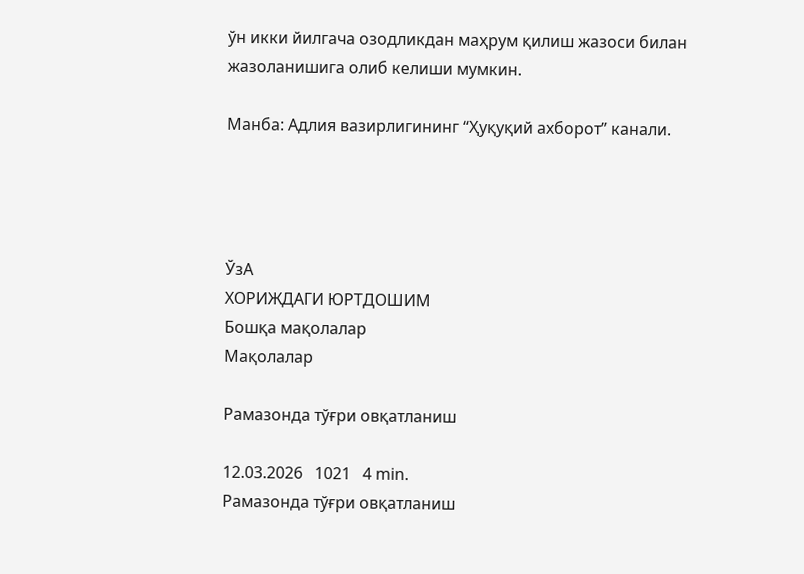ўн икки йилгача озодликдан маҳрум қилиш жазоси билан жазоланишига олиб келиши мумкин.

Манба: Адлия вазирлигининг “Ҳуқуқий ахборот” канали.




ЎзА
ХОРИЖДАГИ ЮРТДОШИМ
Бошқа мақолалар
Мақолалар

Рамазонда тўғри овқатланиш

12.03.2026   1021   4 min.
Рамазонда тўғри овқатланиш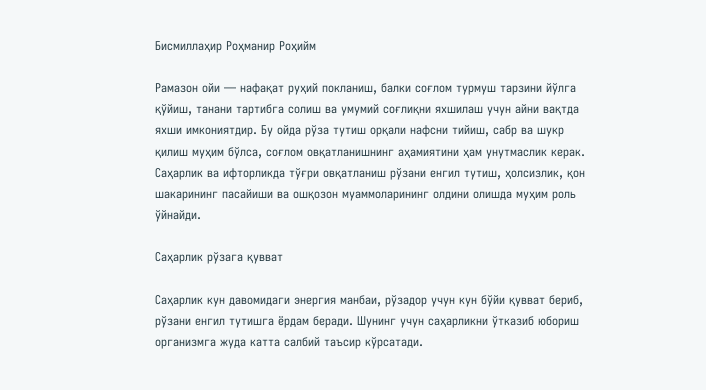Бисмиллаҳир Роҳманир Роҳийм

Рамазон ойи — нафақат руҳий покланиш, балки соғлом турмуш тарзини йўлга қўйиш, танани тартибга солиш ва умумий соғлиқни яхшилаш учун айни вақтда яхши имкониятдир. Бу ойда рўза тутиш орқали нафсни тийиш, сабр ва шукр қилиш муҳим бўлса, соғлом овқатланишнинг аҳамиятини ҳам унутмаслик керак. Саҳарлик ва ифторликда тўғри овқатланиш рўзани енгил тутиш, ҳолсизлик, қон шакарининг пасайиши ва ошқозон муаммоларининг олдини олишда муҳим роль ўйнайди.

Саҳарлик рўзага қувват

Саҳарлик кун давомидаги энергия манбаи, рўзадор учун кун бўйи қувват бериб, рўзани енгил тутишга ёрдам беради. Шунинг учун саҳарликни ўтказиб юбориш организмга жуда катта салбий таъсир кўрсатади.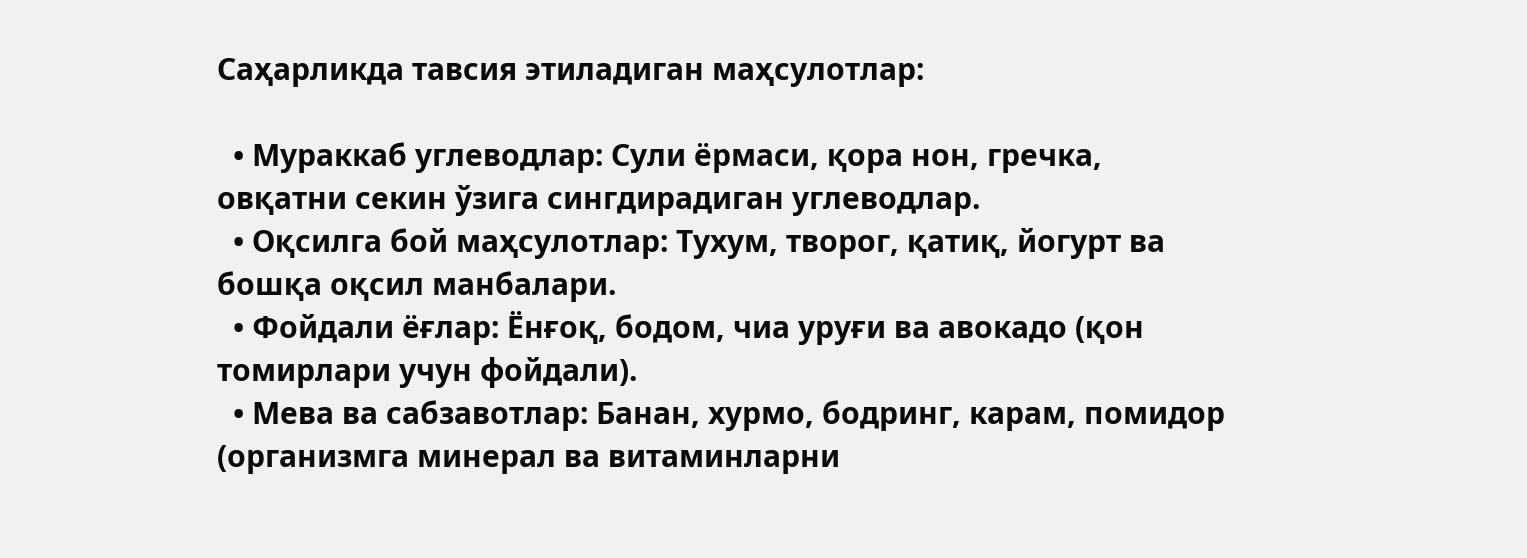Саҳарликда тавсия этиладиган маҳсулотлар:

  • Мураккаб углеводлар: Сули ёрмаси, қора нон, гречка, овқатни секин ўзига сингдирадиган углеводлар.
  • Оқсилга бой маҳсулотлар: Тухум, творог, қатиқ, йогурт ва бошқа оқсил манбалари.
  • Фойдали ёғлар: Ёнғоқ, бодом, чиа уруғи ва авокадо (қон томирлари учун фойдали).
  • Мева ва сабзавотлар: Банан, хурмо, бодринг, карам, помидор (организмга минерал ва витаминларни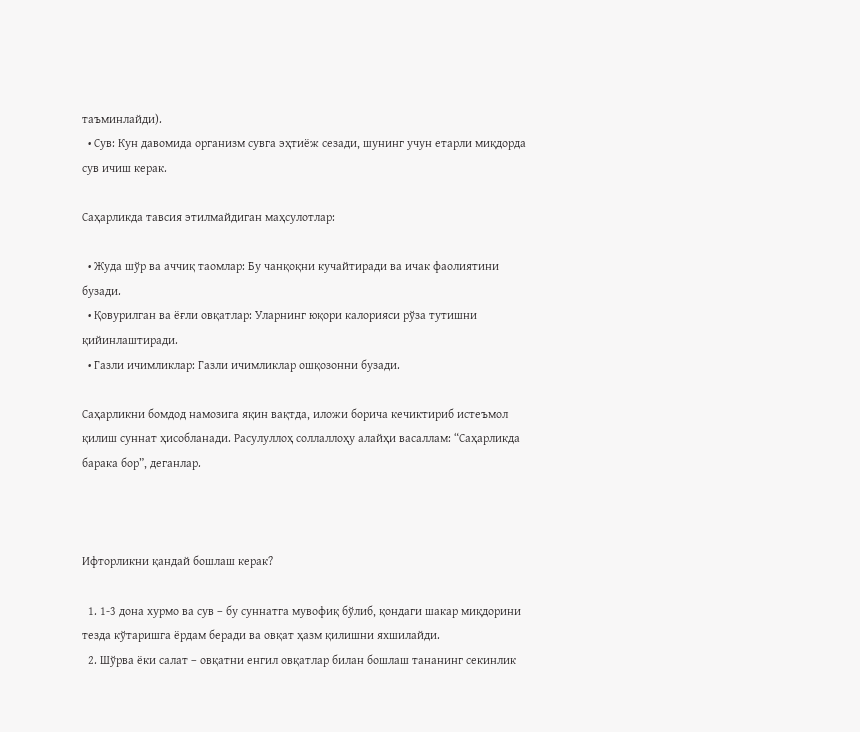таъминлайди).
  • Сув: Кун давомида организм сувга эҳтиёж сезади, шунинг учун етарли миқдорда сув ичиш керак.

Саҳарликда тавсия этилмайдиган маҳсулотлар:

  • Жуда шўр ва аччиқ таомлар: Бу чанқоқни кучайтиради ва ичак фаолиятини бузади.
  • Қовурилган ва ёғли овқатлар: Уларнинг юқори калорияси рўза тутишни қийинлаштиради.
  • Газли ичимликлар: Газли ичимликлар ошқозонни бузади.

Саҳарликни бомдод намозига яқин вақтда, иложи борича кечиктириб истеъмол қилиш суннат ҳисобланади. Расулуллоҳ соллаллоҳу алайҳи васаллам: “Саҳарликда барака бор”, деганлар.



Ифторликни қандай бошлаш керак?

  1. 1-3 дона хурмо ва сув – бу суннатга мувофиқ бўлиб, қондаги шакар миқдорини тезда кўтаришга ёрдам беради ва овқат ҳазм қилишни яхшилайди.
  2. Шўрва ёки салат – овқатни енгил овқатлар билан бошлаш тананинг секинлик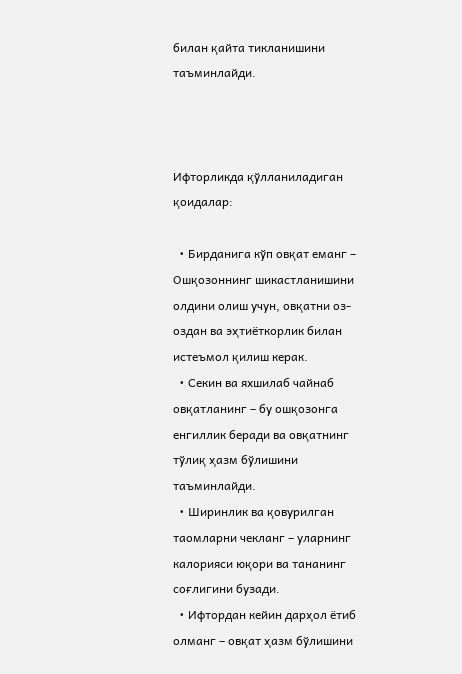билан қайта тикланишини таъминлайди.



Ифторликда қўлланиладиган қоидалар:

  • Бирданига кўп овқат еманг – Ошқозоннинг шикастланишини олдини олиш учун, овқатни оз-оздан ва эҳтиёткорлик билан истеъмол қилиш керак.
  • Секин ва яхшилаб чайнаб овқатланинг – бу ошқозонга енгиллик беради ва овқатнинг тўлиқ ҳазм бўлишини таъминлайди.
  • Ширинлик ва қовурилган таомларни чекланг – уларнинг калорияси юқори ва тананинг соғлигини бузади.
  • Ифтордан кейин дарҳол ётиб олманг – овқат ҳазм бўлишини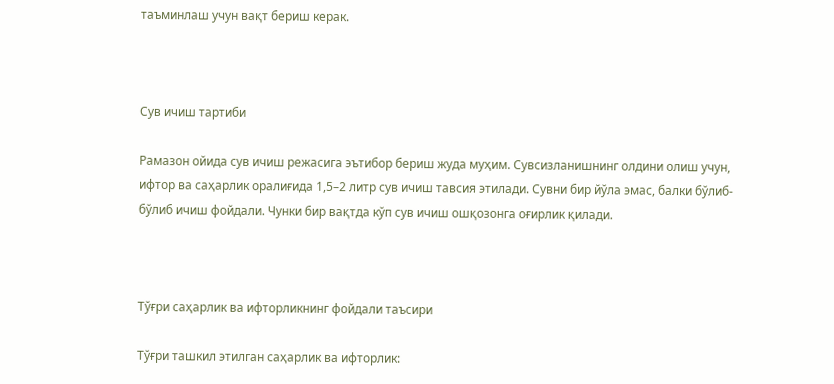таъминлаш учун вақт бериш керак.



Сув ичиш тартиби

Рамазон ойида сув ичиш режасига эътибор бериш жуда муҳим. Сувсизланишнинг олдини олиш учун, ифтор ва саҳарлик оралиғида 1,5–2 литр сув ичиш тавсия этилади. Сувни бир йўла эмас, балки бўлиб-бўлиб ичиш фойдали. Чунки бир вақтда кўп сув ичиш ошқозонга оғирлик қилади.



Тўғри саҳарлик ва ифторликнинг фойдали таъсири

Тўғри ташкил этилган саҳарлик ва ифторлик: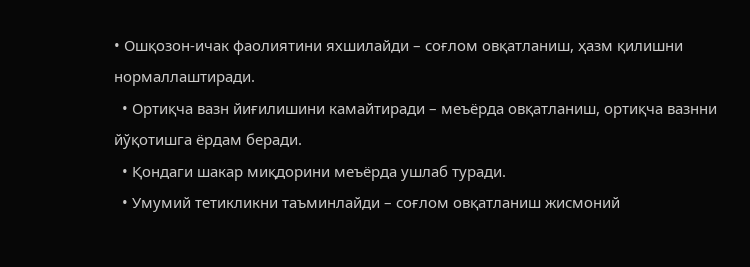• Ошқозон-ичак фаолиятини яхшилайди – соғлом овқатланиш, ҳазм қилишни нормаллаштиради.
  • Ортиқча вазн йиғилишини камайтиради – меъёрда овқатланиш, ортиқча вазнни йўқотишга ёрдам беради.
  • Қондаги шакар миқдорини меъёрда ушлаб туради.
  • Умумий тетикликни таъминлайди – соғлом овқатланиш жисмоний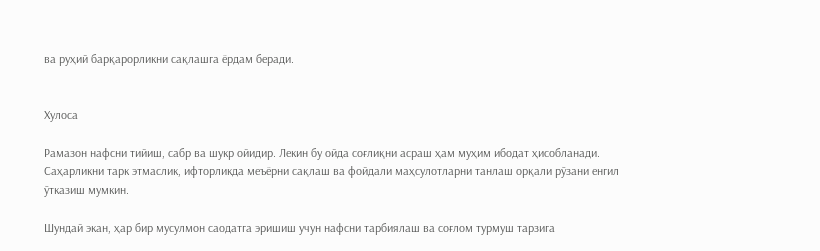ва руҳий барқарорликни сақлашга ёрдам беради.


Хулоса

Рамазон нафсни тийиш, сабр ва шукр ойидир. Лекин бу ойда соғлиқни асраш ҳам муҳим ибодат ҳисобланади. Саҳарликни тарк этмаслик, ифторликда меъёрни сақлаш ва фойдали маҳсулотларни танлаш орқали рўзани енгил ўтказиш мумкин.

Шундай экан, ҳар бир мусулмон саодатга эришиш учун нафсни тарбиялаш ва соғлом турмуш тарзига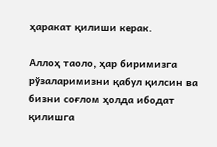ҳаракат қилиши керак.

Аллоҳ таоло, ҳар биримизга рўзаларимизни қабул қилсин ва бизни соғлом ҳолда ибодат қилишга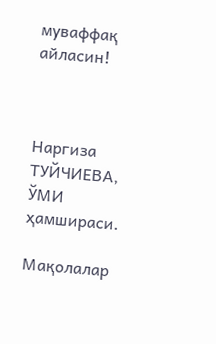муваффақ айласин!



Наргиза ТУЙЧИЕВА,
ЎМИ ҳамшираси.

Мақолалар